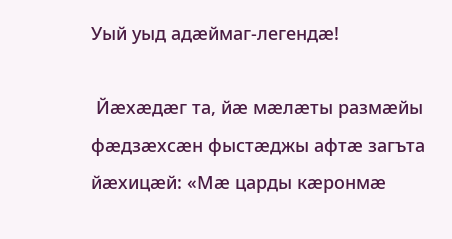Уый уыд адæймаг-легендæ!

 Йæхæдæг та, йæ мæлæты размæйы фæдзæхсæн фыстæджы афтæ загъта йæхицæй: «Мæ царды кæронмæ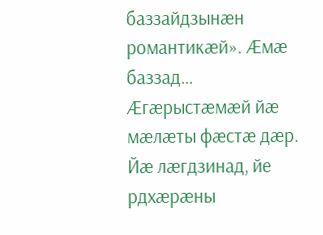баззайдзынæн романтикæй». Æмæ баззад… Æгæрыстæмæй йæ мæлæты фæстæ дæр. Йæ лæгдзинад, йе рдхæрæны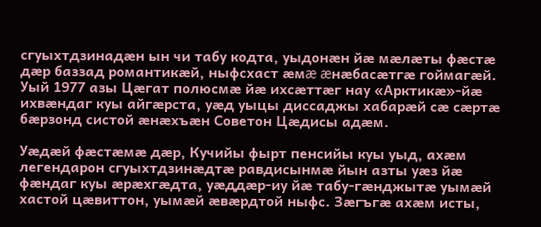сгуыхтдзинадæн ын чи табу кодта, уыдонæн йæ мæлæты фæстæ дæр баззад романтикæй, ныфсхаст æмæ æнæбасæтгæ гоймагæй. Уый 1977 азы Цæгат полюсмæ йæ ихсæттæг нау «Арктикæ»-йæ ихвæндаг куы айгæрста, уæд уыцы диссаджы хабарæй сæ сæртæ бæрзонд систой æнæхъæн Советон Цæдисы адæм.

Уæдæй фæстæмæ дæр, Кучийы фырт пенсийы куы уыд, ахæм легендарон сгуыхтдзинæдтæ равдисынмæ йын азты уæз йæ фæндаг куы æрæхгæдта, уæддæр-иу йæ табу-гæнджытæ уымæй хастой цæвиттон, уымæй æвæрдтой ныфс. Зæгъгæ ахæм исты,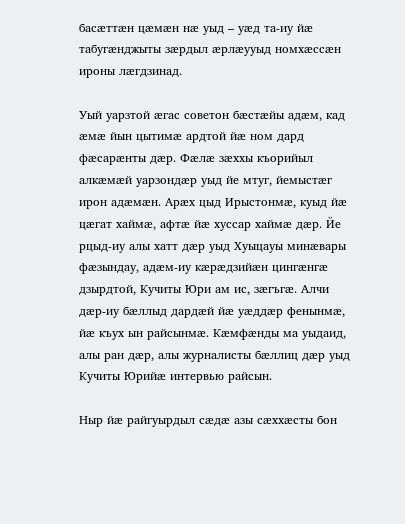басæттæн цæмæн нæ уыд – уæд та-иу йæ табугæнджыты зæрдыл æрлæууыд номхæссæн ироны лæгдзинад.

Уый уарзтой æгас советон бæстæйы адæм, кад æмæ йын цытимæ ардтой йæ ном дард фæсарæнты дæр. Фæлæ зæххы къорийыл алкæмæй уарзондæр уыд йе мтуг, йемыстæг ирон адæмæн. Арæх цыд Ирыстонмæ, куыд йæ цæгат хаймæ, афтæ йæ хуссар хаймæ дæр. Йе рцыд-иу алы хатт дæр уыд Хуыцауы минæвары фæзындау, адæм-иу кæрæдзийæн цингæнгæ дзырдтой, Кучиты Юри ам ис, зæгъгæ. Алчи дæр-иу бæллыд дардæй йæ уæддæр фенынмæ, йæ къух ын райсынмæ. Кæмфæнды ма уыдаид, алы ран дæр, алы журналисты бæллиц дæр уыд Кучиты Юрийæ интервью райсын.

Ныр йæ райгуырдыл сæдæ азы сæххæсты бон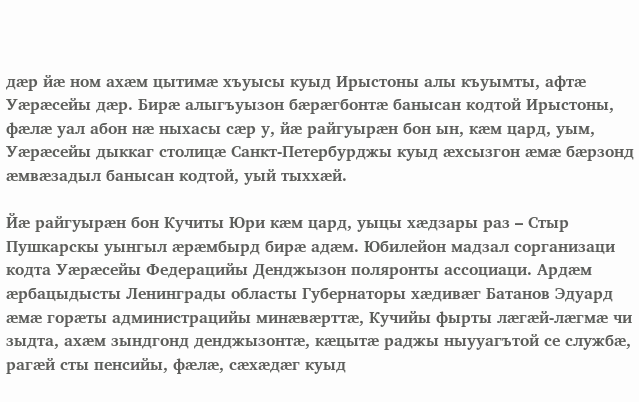дæр йæ ном ахæм цытимæ хъуысы куыд Ирыстоны алы къуымты, афтæ Уæрæсейы дæр. Бирæ алыгъуызон бæрæгбонтæ банысан кодтой Ирыстоны, фæлæ уал абон нæ ныхасы сæр у, йæ райгуырæн бон ын, кæм цард, уым, Уæрæсейы дыккаг столицæ Санкт-Петербурджы куыд æхсызгон æмæ бæрзонд æмвæзадыл банысан кодтой, уый тыххæй.

Йæ райгуырæн бон Кучиты Юри кæм цард, уыцы хæдзары раз – Стыр Пушкарскы уынгыл æрæмбырд бирæ адæм. Юбилейон мадзал сорганизаци кодта Уæрæсейы Федерацийы Денджызон поляронты ассоциаци. Ардæм æрбацыдысты Ленинграды областы Губернаторы хæдивæг Батанов Эдуард æмæ горæты администрацийы минæвæрттæ, Кучийы фырты лæгæй-лæгмæ чи зыдта, ахæм зындгонд денджызонтæ, кæцытæ раджы ныууагътой се службæ, рагæй сты пенсийы, фæлæ, сæхæдæг куыд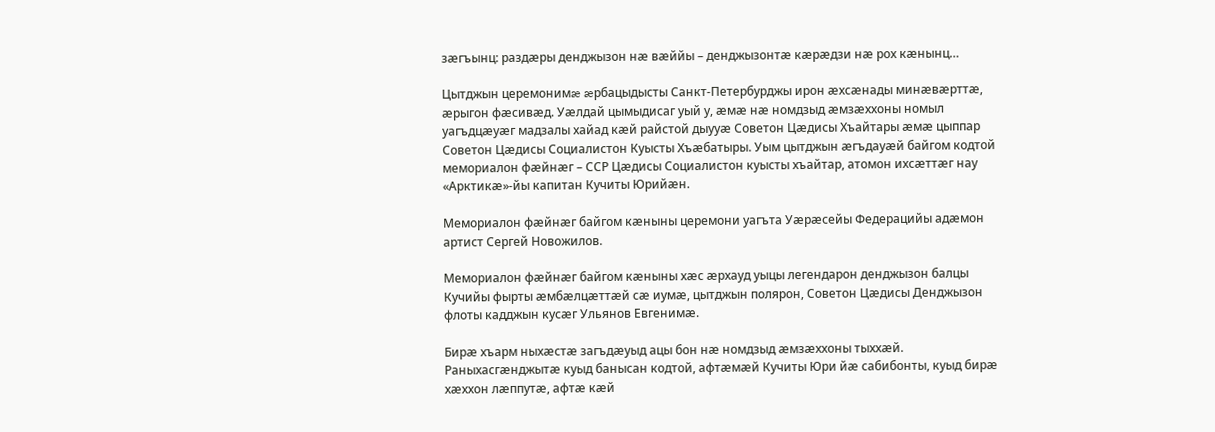зæгъынц: раздæры денджызон нæ вæййы – денджызонтæ кæрæдзи нæ рох кæнынц…

Цытджын церемонимæ æрбацыдысты Санкт-Петербурджы ирон æхсæнады минæвæрттæ, æрыгон фæсивæд. Уæлдай цымыдисаг уый у, æмæ нæ номдзыд æмзæххоны номыл уагъдцæуæг мадзалы хайад кæй райстой дыууæ Советон Цæдисы Хъайтары æмæ цыппар Советон Цæдисы Социалистон Куысты Хъæбатыры. Уым цытджын æгъдауæй байгом кодтой мемориалон фæйнæг – ССР Цæдисы Социалистон куысты хъайтар, атомон ихсæттæг нау «Арктикæ»-йы капитан Кучиты Юрийæн.

Мемориалон фæйнæг байгом кæныны церемони уагъта Уæрæсейы Федерацийы адæмон артист Сергей Новожилов.

Мемориалон фæйнæг байгом кæныны хæс æрхауд уыцы легендарон денджызон балцы Кучийы фырты æмбæлцæттæй сæ иумæ, цытджын полярон, Советон Цæдисы Денджызон флоты кадджын кусæг Ульянов Евгенимæ.

Бирæ хъарм ныхæстæ загъдæуыд ацы бон нæ номдзыд æмзæххоны тыххæй. Раныхасгæнджытæ куыд банысан кодтой, афтæмæй Кучиты Юри йæ сабибонты, куыд бирæ хæххон лæппутæ, афтæ кæй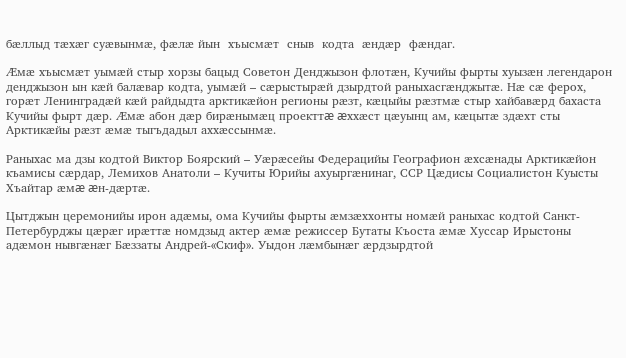бæллыд тæхæг суæвынмæ, фæлæ йын  хъысмæт  сныв  кодта  æндæр  фæндаг.

Æмæ хъысмæт уымæй стыр хорзы бацыд Советон Денджызон флотæн, Кучийы фырты хуызæн легендарон денджызон ын кæй балæвар кодта, уымæй – сæрыстырæй дзырдтой раныхасгæнджытæ. Нæ сæ ферох, горæт Ленинградæй кæй райдыдта арктикæйон регионы рæзт, кæцыйы рæзтмæ стыр хайбавæрд бахаста Кучийы фырт дæр. Æмæ абон дæр бирæнымæц проекттæ æххæст цæуынц ам, кæцытæ здæхт сты Арктикæйы рæзт æмæ тыгъдадыл аххæссынмæ.

Раныхас ма дзы кодтой Виктор Боярский – Уæрæсейы Федерацийы Географион æхсæнады Арктикæйон къамисы сæрдар, Лемихов Анатоли – Кучиты Юрийы ахуыргæнинаг, ССР Цæдисы Социалистон Куысты Хъайтар æмæ æн-дæртæ.

Цытджын церемонийы ирон адæмы, ома Кучийы фырты æмзæххонты номæй раныхас кодтой Санкт-Петербурджы цæрæг ирæттæ номдзыд актер æмæ режиссер Бутаты Къоста æмæ Хуссар Ирыстоны адæмон нывгæнæг Бæззаты Андрей-«Скиф». Уыдон лæмбынæг æрдзырдтой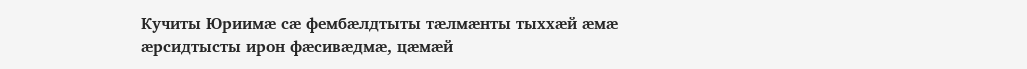Кучиты Юриимæ сæ фембæлдтыты тæлмæнты тыххæй æмæ æрсидтысты ирон фæсивæдмæ, цæмæй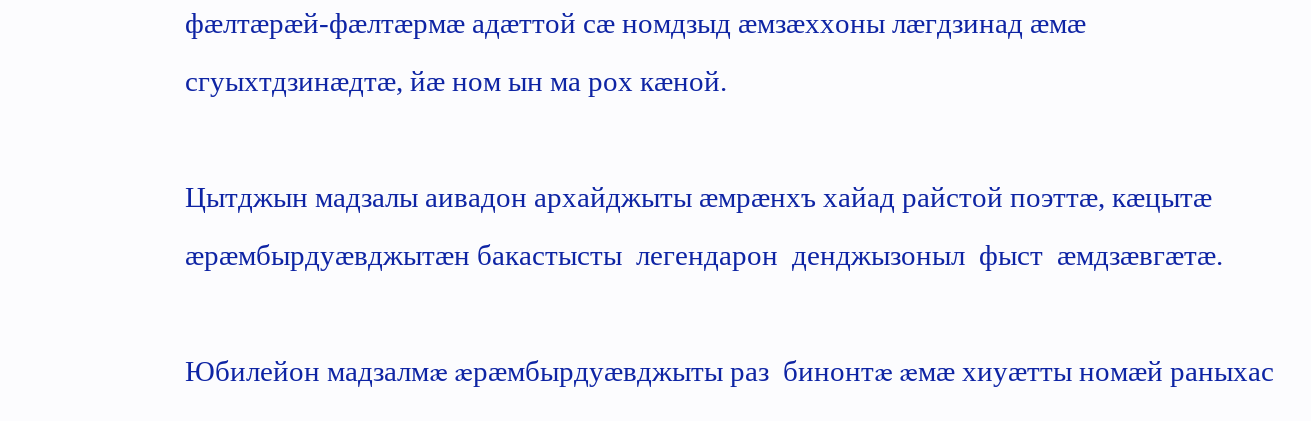фæлтæрæй-фæлтæрмæ адæттой сæ номдзыд æмзæххоны лæгдзинад æмæ сгуыхтдзинæдтæ, йæ ном ын ма рох кæной.

Цытджын мадзалы аивадон архайджыты æмрæнхъ хайад райстой поэттæ, кæцытæ æрæмбырдуæвджытæн бакастысты  легендарон  денджызоныл  фыст  æмдзæвгæтæ.

Юбилейон мадзалмæ æрæмбырдуæвджыты раз  бинонтæ æмæ хиуæтты номæй раныхас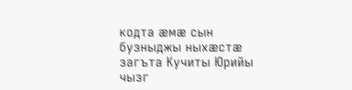кодта æмæ сын бузныджы ныхæстæ загъта Кучиты Юрийы чызг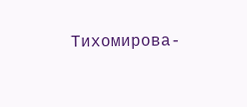Тихомирова-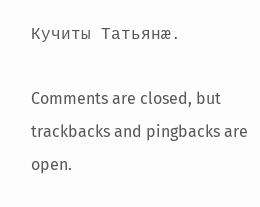Кучиты Татьянæ.

Comments are closed, but trackbacks and pingbacks are open.